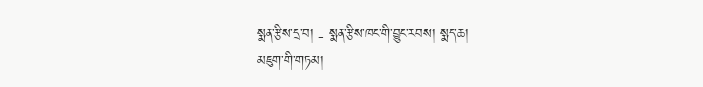སྨན་རྩིས་དྲ་བ། - སྨན་རྩིས་ཁང་གི་བྱུང་རབས། སྨད་ཆ།
མཇུག་གི་གཏམ།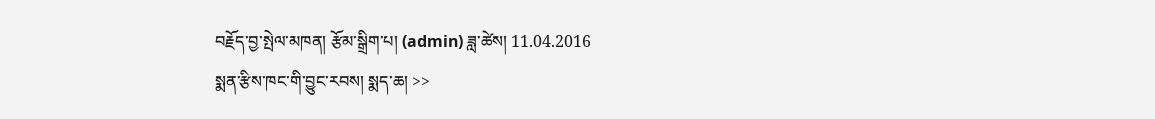བརྗོད་བྱ་སྤེལ་མཁན། རྩོམ་སྒྲིག་པ། (admin) ཟླ་ཚེས། 11.04.2016
སྨན་རྩིས་ཁང་གི་བྱུང་རབས། སྨད་ཆ། >>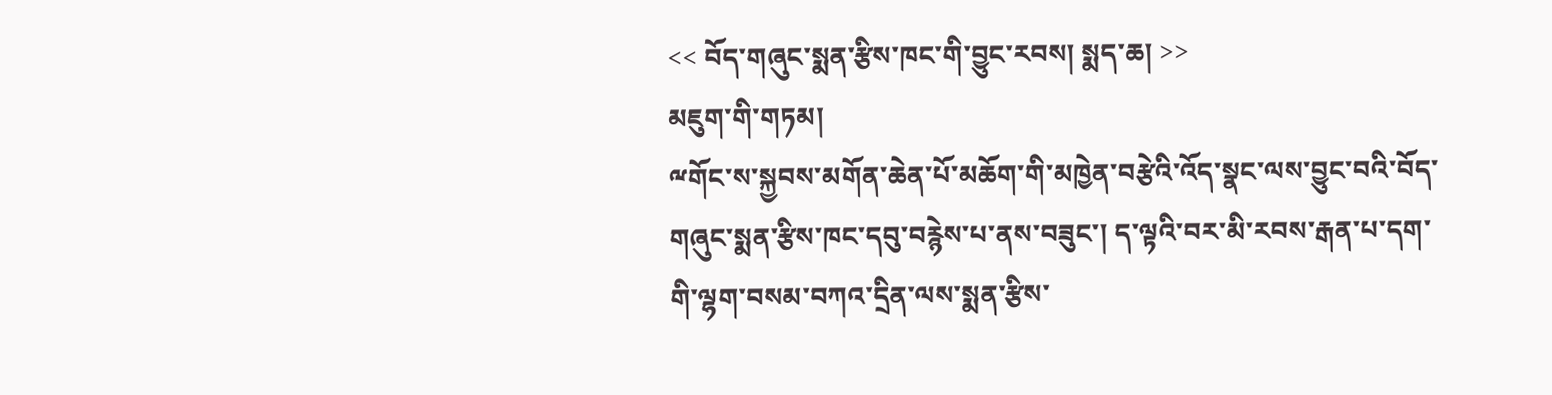<< བོད་གཞུང་སྨན་རྩིས་ཁང་གི་བྱུང་རབས། སྨད་ཆ། >>
མཇུག་གི་གཏམ།
ྋགོང་ས་སྐྱབས་མགོན་ཆེན་པོ་མཆོག་གི་མཁྱེན་བརྩེའི་འོད་སྣང་ལས་བྱུང་བའི་བོད་གཞུང་སྨན་རྩིས་ཁང་དབུ་བརྙེས་པ་ནས་བཟུང་། ད་ལྟའི་བར་མི་རབས་རྒན་པ་དག་གི་ལྷག་བསམ་བཀའ་དྲིན་ལས་སྨན་རྩིས་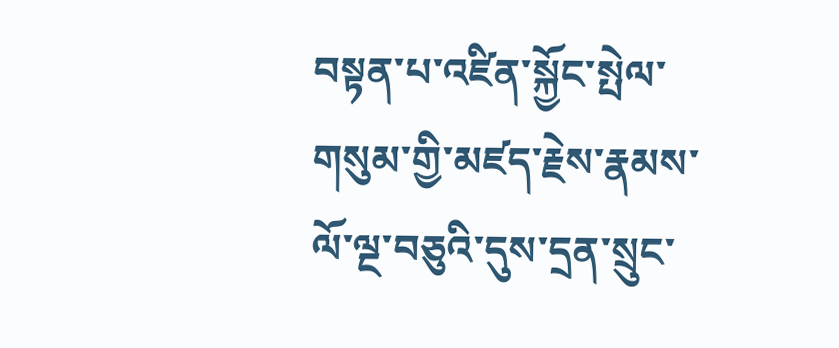བསྟན་པ་འཛིན་སྐྱོང་སྤེལ་གསུམ་གྱི་མཛད་རྗེས་རྣམས་ལོ་ལྔ་བཅུའི་དུས་དྲན་སྲུང་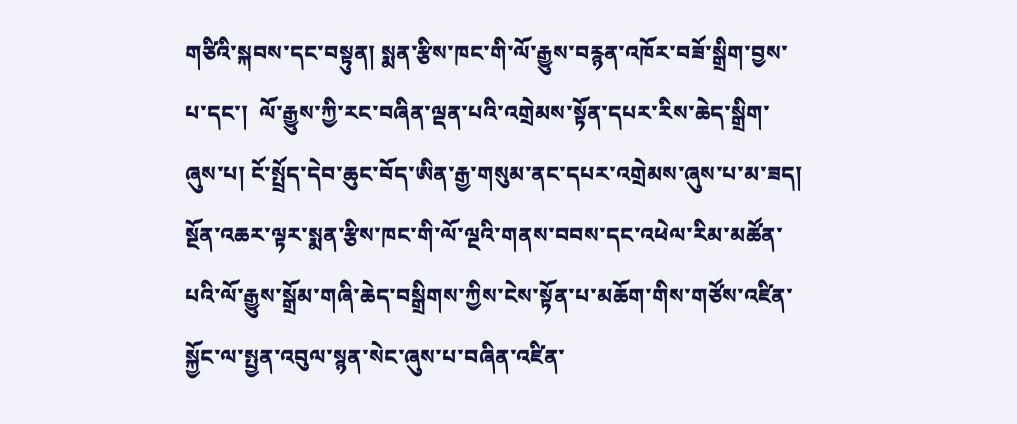གཙིའི་སྐབས་དང་བསྟུན། སྨན་རྩིས་ཁང་གི་ལོ་རྒྱུས་བརྙན་འཁོར་བཟོ་སྒྲིག་བྱས་པ་དང་།  ལོ་རྒྱུས་ཀྱི་རང་བཞིན་ལྡན་པའི་འགྲེམས་སྟོན་དཔར་རིས་ཆེད་སྒྲིག་ཞུས་པ། ངོ་སྤྲོད་དེབ་ཆུང་བོད་ཨིན་རྒྱ་གསུམ་ནང་དཔར་འགྲེམས་ཞུས་པ་མ་ཟད། སྔོན་འཆར་ལྟར་སྨན་རྩིས་ཁང་གི་ལོ་ལྔའི་གནས་བབས་དང་འཕེལ་རིམ་མཚོན་པའི་ལོ་རྒྱུས་སྒྲོམ་གཞི་ཆེད་བསྒྲིགས་ཀྱིས་ངེས་སྟོན་པ་མཆོག་གིས་གཙོས་འཛིན་སྐྱོང་ལ་སྤྱན་འབུལ་སྙན་སེང་ཞུས་པ་བཞིན་འཛིན་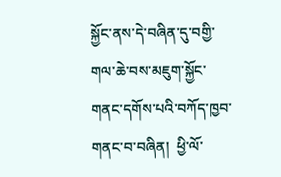སྐྱོང་ནས་དེ་བཞིན་དུ་བགྱི་གལ་ཆེ་བས་མཇུག་སྐྱོང་གནང་དགོས་པའི་བཀོད་ཁྱབ་གནང་བ་བཞིན།  ཕྱི་ལོ་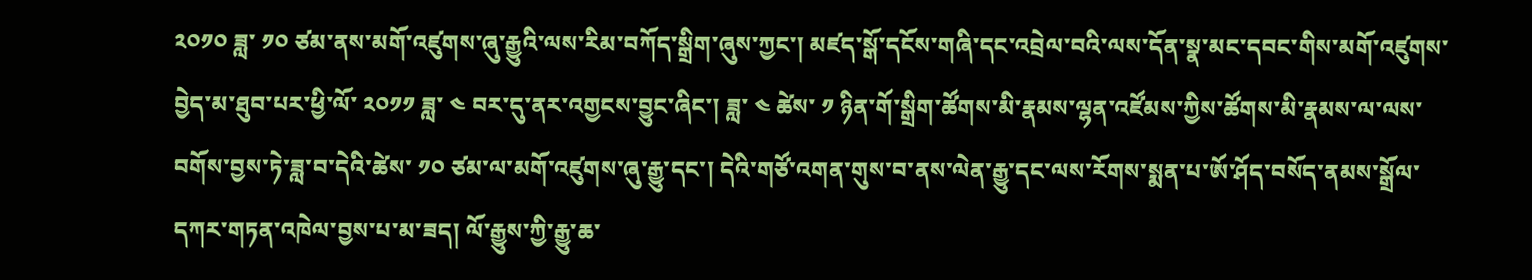༢༠༡༠ ཟླ་ ༡༠ ཙམ་ནས་མགོ་འཛུགས་ཞུ་རྒྱུའི་ལས་རིམ་བཀོད་སྒྲིག་ཞུས་ཀྱང་། མཛད་སྒོ་དངོས་གཞི་དང་འབྲེལ་བའི་ལས་དོན་སྣ་མང་དབང་གིས་མགོ་འཛུགས་བྱེད་མ་ཐུབ་པར་ཕྱི་ལོ་ ༢༠༡༡ ཟླ་ ༤ བར་དུ་ནར་འགྱངས་བྱུང་ཞིང་། ཟླ་ ༤ ཚེས་ ༡ ཉིན་གོ་སྒྲིག་ཚོགས་མི་རྣམས་ལྷན་འཛོམས་ཀྱིས་ཚོགས་མི་རྣམས་ལ་ལས་བགོས་བྱས་ཏེ་ཟླ་བ་དེའི་ཚེས་ ༡༠ ཙམ་ལ་མགོ་འཛུགས་ཞུ་རྒྱུ་དང་། དེའི་གཙོ་འགན་གུས་བ་ནས་ལེན་རྒྱུ་དང་ལས་རོགས་སྨན་པ་ཨོ་ཤོད་བསོད་ནམས་སྒྲོལ་དཀར་གཏན་འཁེལ་བྱས་པ་མ་ཟད། ལོ་རྒྱུས་ཀྱི་རྒྱུ་ཆ་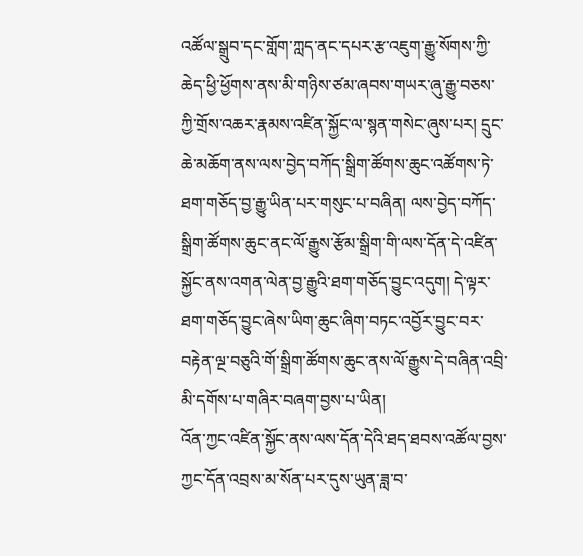འཚོལ་སྒྲུབ་དང་གློག་ཀླད་ནང་དཔར་རྩ་འཇུག་རྒྱུ་སོགས་ཀྱི་ཆེད་ཕྱི་ཕྱོགས་ནས་མི་གཉིས་ཙམ་ཞབས་གཡར་ཞུ་རྒྱུ་བཅས་ཀྱི་གྲོས་འཆར་རྣམས་འཛིན་སྐྱོང་ལ་སྙན་གསེང་ཞུས་པར། དྲུང་ཆེ་མཆོག་ནས་ལས་བྱེད་བཀོད་སྒྲིག་ཚོགས་ཆུང་འཚོགས་ཏེ་ཐག་གཅོད་བྱ་རྒྱུ་ཡིན་པར་གསུང་པ་བཞིན། ལས་བྱེད་བཀོད་སྒྲིག་ཚོགས་ཆུང་ནང་ལོ་རྒྱུས་རྩོམ་སྒྲིག་གི་ལས་དོན་དེ་འཛིན་སྐྱོང་ནས་འགན་ལེན་བྱ་རྒྱུའི་ཐག་གཅོད་བྱུང་འདུག། དེ་ལྟར་ཐག་གཅོད་བྱུང་ཞེས་ཡིག་ཆུང་ཞིག་བཏང་འབྱོར་བྱུང་བར་བརྟེན་ལྔ་བཅུའི་གོ་སྒྲིག་ཚོགས་ཆུང་ནས་ལོ་རྒྱུས་དེ་བཞིན་འབྲི་མི་དགོས་པ་གཞིར་བཞག་བྱས་པ་ཡིན།
འོན་ཀྱང་འཛིན་སྐྱོང་ནས་ལས་དོན་དེའི་ཐད་ཐབས་འཚོལ་བྱས་ཀྱང་དོན་འབྲས་མ་སོན་པར་དུས་ཡུན་ཟླ་བ་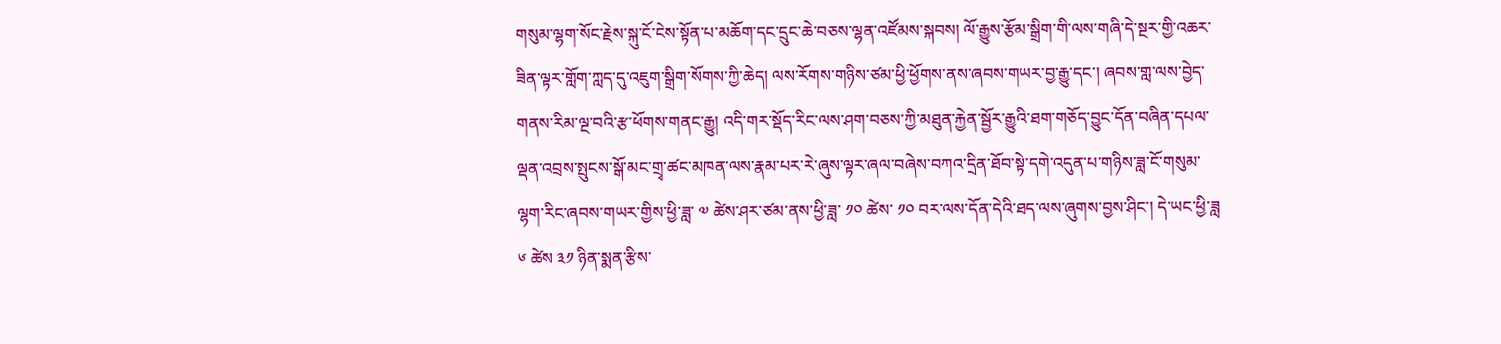གསུམ་ལྷག་སོང་རྗེས་སྐུ་ངོ་ངེས་སྟོན་པ་མཆོག་དང་དྲུང་ཆེ་བཅས་ལྷན་འཛོམས་སྐབས། ལོ་རྒྱུས་རྩོམ་སྒྲིག་གི་ལས་གཞི་དེ་སྔར་གྱི་འཆར་ཟིན་ལྟར་གློག་ཀླད་དུ་འཇུག་སྒྲིག་སོགས་ཀྱི་ཆེད། ལས་རོགས་གཉིས་ཙམ་ཕྱི་ཕྱོགས་ནས་ཞབས་གཡར་བྱ་རྒྱུ་དང་། ཞབས་གླ་ལས་བྱེད་གནས་རིམ་ལྔ་བའི་རྩ་ཕོགས་གནང་རྒྱུ། འདི་གར་སྡོད་རིང་ལས་ཤག་བཅས་ཀྱི་མཐུན་རྐྱེན་སྦྱོར་རྒྱུའི་ཐག་གཅོད་བྱུང་དོན་བཞིན་དཔལ་ལྡན་འབྲས་སྤུངས་སྒོ་མང་གྲྭ་ཚང་མཁན་ལས་རྣམ་པར་རེ་ཞུས་ལྟར་ཞལ་བཞེས་བཀའ་དྲིན་ཐོབ་སྟེ་དགེ་འདུན་པ་གཉིས་ཟླ་ངོ་གསུམ་ལྷག་རིང་ཞབས་གཡར་གྱིས་ཕྱི་ཟླ་ ༧ ཚེས་ཤར་ཙམ་ནས་ཕྱི་ཟླ་ ༡༠ ཚེས་ ༡༠ བར་ལས་དོན་དེའི་ཐད་ལས་ཞུགས་བྱས་ཤིང་། དེ་ཡང་ཕྱི་ཟླ ༦ ཚེས ༣༡ ཉིན་སྨན་རྩིས་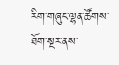རིག་གཞུང་ལྷན་ཚོགས་ཐོག་སྔར་ནས་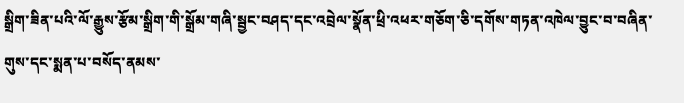སྒྲིག་ཟིན་པའི་ལོ་རྒྱུས་རྩོམ་སྒྲིག་གི་སྒྲོམ་གཞི་སྦྱང་བཤད་དང་འབྲེལ་སྣོན་ཕྲི་འཕར་གཅོག་ཅི་དགོས་གཏན་འཁེལ་བྱུང་བ་བཞིན་གུས་དང་སྨན་པ་བསོད་ནམས་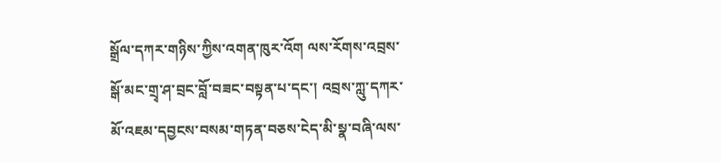སྒྲོལ་དཀར་གཉིས་ཀྱིས་འགན་ཁུར་འོག ལས་རོགས་འབྲས་སྒོ་མང་གྲྭ་ཤ་བྲང་བློ་བཟང་བསྟན་པ་དང་། འབྲས་ཀླུ་དཀར་མོ་འཇམ་དབྱངས་བསམ་གཏན་བཅས་ངེད་མི་སྣ་བཞི་ལས་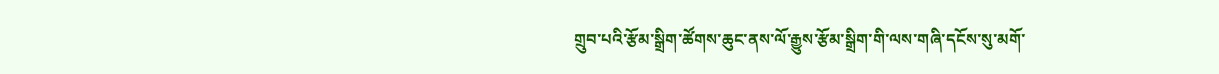གྲུབ་པའི་རྩོམ་སྒྲིག་ཚོགས་ཆུང་ནས་ལོ་རྒྱུས་རྩོམ་སྒྲིག་གི་ལས་གཞི་དངོས་སུ་མགོ་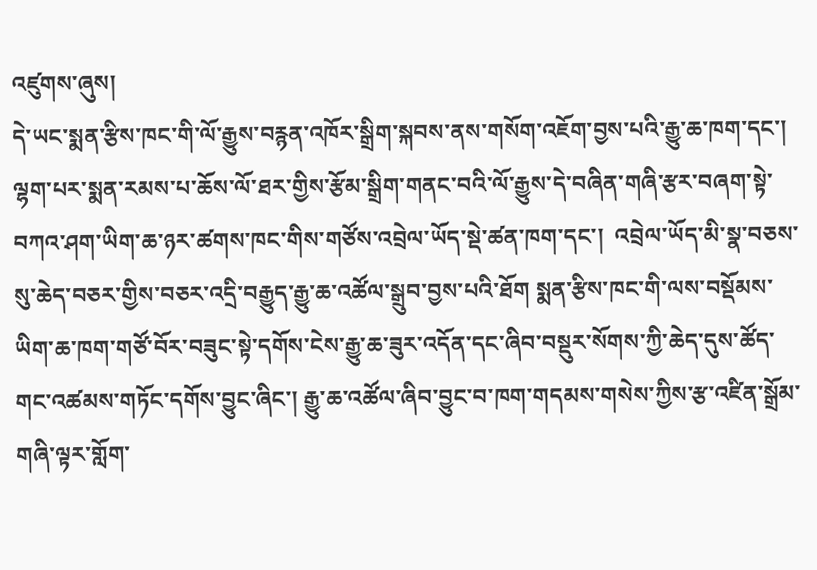འཛུགས་ཞུས།
དེ་ཡང་སྨན་རྩིས་ཁང་གི་ལོ་རྒྱུས་བརྙན་འཁོར་སྒྲིག་སྐབས་ནས་གསོག་འཇོག་བྱས་པའི་རྒྱུ་ཆ་ཁག་དང་། ལྷག་པར་སྨན་རམས་པ་ཆོས་ལོ་ཐར་གྱིས་རྩོམ་སྒྲིག་གནང་བའི་ལོ་རྒྱུས་དེ་བཞིན་གཞི་རྩར་བཞག་སྟེ་བཀའ་ཤག་ཡིག་ཆ་ཉར་ཚགས་ཁང་གིས་གཙོས་འབྲེལ་ཡོད་སྡེ་ཚན་ཁག་དང་།  འབྲེལ་ཡོད་མི་སྣ་བཅས་སུ་ཆེད་བཅར་གྱིས་བཅར་འདྲི་བརྒྱུད་རྒྱུ་ཆ་འཚོལ་སྒྲུབ་བྱས་པའི་ཐོག སྨན་རྩིས་ཁང་གི་ལས་བསྡོམས་ཡིག་ཆ་ཁག་གཙོ་བོར་བཟུང་སྟེ་དགོས་ངེས་རྒྱུ་ཆ་ཟུར་འདོན་དང་ཞིབ་བསྡུར་སོགས་ཀྱི་ཆེད་དུས་ཚོད་གང་འཚམས་གཏོང་དགོས་བྱུང་ཞིང་། རྒྱུ་ཆ་འཚོལ་ཞིབ་བྱུང་བ་ཁག་གདམས་གསེས་ཀྱིས་རྩ་འཛིན་སྒྲོམ་གཞི་ལྟར་གློག་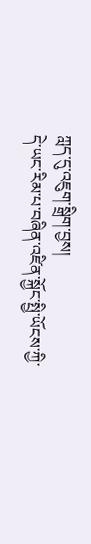ཀླད་དུ་འཇུག་སྒྲིག་བྱས།
དེ་ཡང་རིམ་པ་བཞིན་འཛིན་སྐྱོང་སྤྱི་ཡོངས་ཀྱི་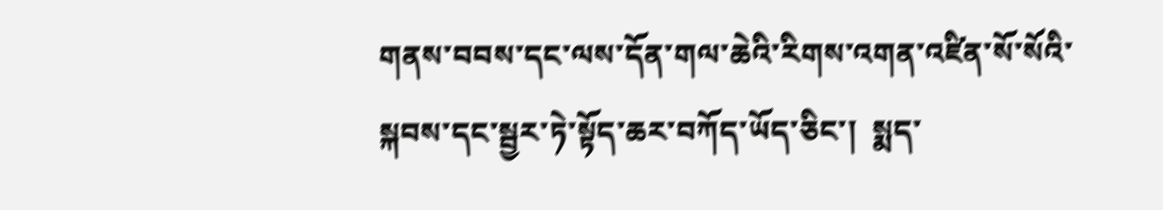གནས་བབས་དང་ལས་དོན་གལ་ཆེའི་རིགས་འགན་འཛིན་སོ་སོའི་སྐབས་དང་སྦྱར་ཏེ་སྟོད་ཆར་བཀོད་ཡོད་ཅིང་།  སྨད་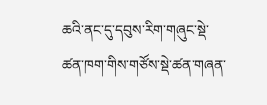ཆའི་ནང་དུ་དབུས་རིག་གཞུང་སྡེ་ཚན་ཁག་གིས་གཙོས་སྡེ་ཚན་གཞན་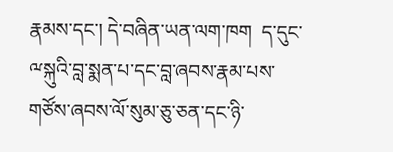རྣམས་དང་། དེ་བཞིན་ཡན་ལག་ཁག  ད་དུང་ྋསྐུའི་བླ་སྨན་པ་དང་བླ་ཞབས་རྣམ་པས་གཙོས་ཞབས་ལོ་སུམ་ཅུ་ཅན་དང་ཉི་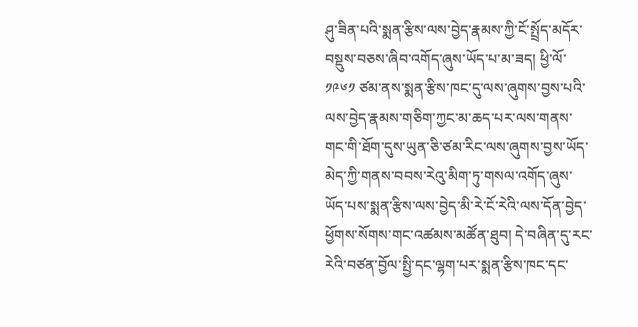ཤུ་ཟིན་པའི་སྨན་རྩིས་ལས་བྱེད་རྣམས་ཀྱི་ངོ་སྤྲོད་མདོར་བསྡུས་བཅས་ཞིབ་འགོད་ཞུས་ཡོད་པ་མ་ཟད། ཕྱི་ལོ་ ༡༩༦༡ ཙམ་ནས་སྨན་རྩིས་ཁང་དུ་ལས་ཞུགས་བྱས་པའི་ལས་བྱེད་རྣམས་གཅིག་ཀྱང་མ་ཆད་པར་ལས་གནས་གང་གི་ཐོག་དུས་ཡུན་ཅི་ཙམ་རིང་ལས་ཞུགས་བྱས་ཡོད་མེད་ཀྱི་གནས་བབས་རེའུ་མིག་ཏུ་གསལ་འགོད་ཞུས་ཡོད་པས་སྨན་རྩིས་ལས་བྱེད་མི་རེ་ངོ་རེའི་ལས་དོན་བྱེད་ཕྱོགས་སོགས་གང་འཚམས་མཚོན་ཐུབ། དེ་བཞིན་དུ་རང་རེའི་བཙན་བྱོལ་སྤྱི་དང་ལྷག་པར་སྨན་རྩིས་ཁང་དང་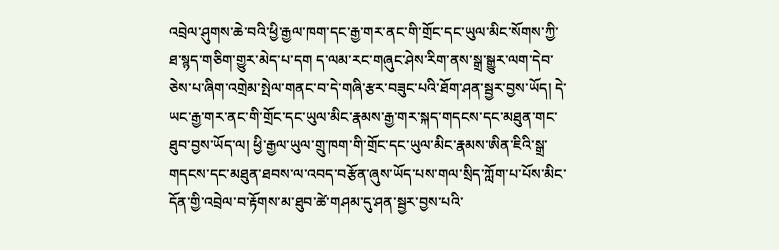འབྲེལ་ཤུགས་ཆེ་བའི་ཕྱི་རྒྱལ་ཁག་དང་རྒྱ་གར་ནང་གི་གྲོང་དང་ཡུལ་མིང་སོགས་ཀྱི་ཐ་སྙད་གཅིག་གྱུར་མེད་པ་དག ད་ལམ་རང་གཞུང་ཤེས་རིག་ནས་སྒྲ་སྒྱུར་ལག་དེབ་ཅེས་པ་ཞིག་འགྲེམ་སྤེལ་གནང་བ་དེ་གཞི་རྩར་བཟུང་པའི་ཐོག་ཤན་སྦྱར་བྱས་ཡོད། དེ་ཡང་རྒྱ་གར་ནང་གི་གྲོང་དང་ཡུལ་མིང་རྣམས་རྒྱ་གར་སྐད་གདངས་དང་མཐུན་གང་ཐུབ་བྱས་ཡོད་ལ། ཕྱི་རྒྱལ་ཡུལ་གྲུ་ཁག་གི་གྲོང་དང་ཡུལ་མིང་རྣམས་ཨིན་ཇིའི་སྒྲ་གདངས་དང་མཐུན་ཐབས་ལ་འབད་བརྩོན་ཞུས་ཡོད་པས་གལ་སྲིད་ཀློག་པ་པོས་མིང་དོན་གྱི་འབྲེལ་བ་རྟོགས་མ་ཐུབ་ཚེ་གཤམ་དུ་ཤན་སྦྱར་བྱས་པའི་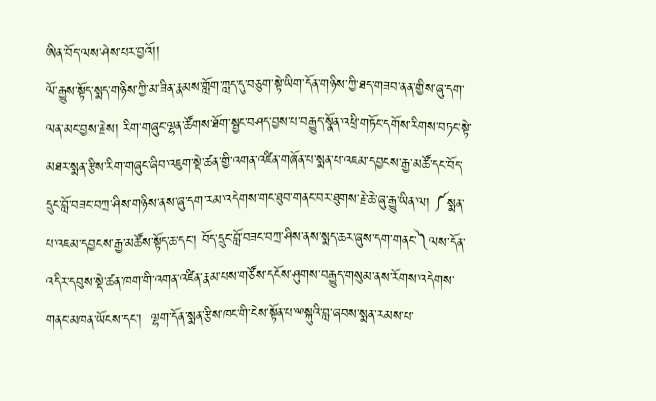ཨིན་བོད་ལས་ཤེས་པར་བྱའོ།།
ལོ་རྒྱུས་སྟོད་སྨད་གཉིས་ཀྱི་མ་ཟིན་རྣམས་གློག་ཀླད་དུ་བཅུག་སྟེ་ཡིག་དོན་གཉིས་ཀྱི་ཐད་གཟབ་ནན་གྱིས་ཞུ་དག་ལན་མང་བྱས་རྗེས། རིག་གཞུང་ལྷན་ཚོགས་ཐོག་སྦྱང་བཤད་བྱས་པ་བརྒྱུད་སྣོན་འཕྲི་གཏོང་དགོས་རིགས་བཏང་སྟེ་མཐར་སྨན་རྩིས་རིག་གཞུང་ཞིབ་འཇུག་སྡེ་ཚན་གྱི་འགན་འཛིན་གཞོན་པ་སྨན་པ་འཇམ་དབྱངས་རྒྱ་མཚོ་དང་བོད་དྲུང་བློ་བཟང་བཀྲ་ཤིས་གཉིས་ནས་ཞུ་དག་རམ་འདེགས་གང་ཐུབ་གནང་བར་ཐུགས་རྗེ་ཆེ་ཞུ་རྒྱུ་ཡིན་ལ། ༼སྨན་པ་འཇམ་དབྱངས་རྒྱ་མཚོས་སྟོད་ཆ་དང་། བོད་དྲུང་བློ་བཟང་བཀྲ་ཤིས་ནས་སྨད་ཆར་ཞུས་དག་གནང་༽ལས་དོན་འདིར་དབུས་སྡེ་ཚན་ཁག་གི་འགན་འཛིན་རྣམ་པས་གཙོས་དངོས་ཤུགས་བརྒྱུད་གསུམ་ནས་རོགས་འདེགས་གནང་མཁན་ཡོངས་དང་།  ལྷག་དོན་སྨན་རྩིས་ཁང་གི་ངེས་སྟོན་པ་ྋསྐུའི་བླ་ཞབས་སྨན་རམས་པ་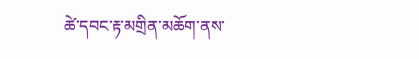ཚེ་དབང་རྟ་མགྲིན་མཆོག་ནས་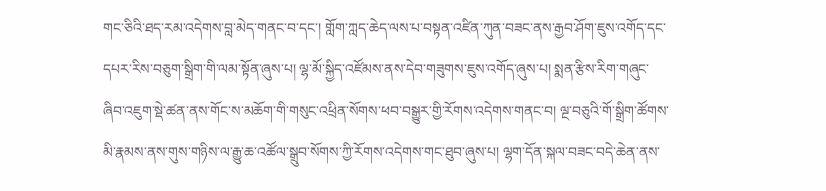གང་ཅིའི་ཐད་རམ་འདེགས་བླ་མེད་གནང་བ་དང་། གློག་ཀླད་ཆེད་ལས་པ་བསྟན་འཛིན་ཀུན་བཟང་ནས་རྒྱབ་ཤོག་ཇུས་འགོད་དང་དཔར་རིས་བཅུག་སྒྲིག་གི་ལམ་སྟོན་ཞུས་པ། ལྷ་མོ་སྐྱིད་འཛོམས་ནས་དེབ་གཟུགས་ཇུས་འགོད་ཞུས་པ། སྨན་རྩིས་རིག་གཞུང་ཞིབ་འཇུག་སྡེ་ཚན་ནས་གོང་ས་མཆོག་གི་གསུང་འཕྲིན་སོགས་ཕབ་བསྒྱུར་གྱི་རོགས་འདེགས་གནང་བ། ལྔ་བཅུའི་གོ་སྒྲིག་ཚོགས་མི་རྣམས་ནས་གུས་གཉིས་ལ་རྒྱུ་ཆ་འཚོལ་སྒྲུབ་སོགས་ཀྱི་རོགས་འདེགས་གང་ཐུབ་ཞུས་པ། ལྷག་དོན་སྐལ་བཟང་བདེ་ཆེན་ནས་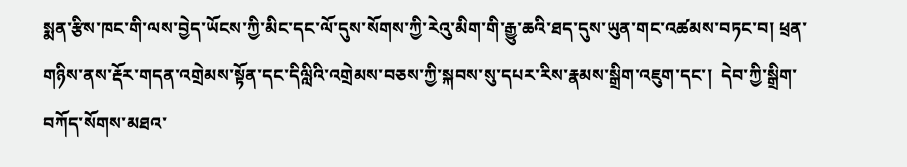སྨན་རྩིས་ཁང་གི་ལས་བྱེད་ཡོངས་ཀྱི་མིང་དང་ལོ་དུས་སོགས་ཀྱི་རེའུ་མིག་གི་རྒྱུ་ཆའི་ཐད་དུས་ཡུན་གང་འཚམས་བཏང་བ། ཕྲན་གཉིས་ནས་རྡོར་གདན་འགྲེམས་སྟོན་དང་དིལླིའི་འགྲེམས་བཅས་ཀྱི་སྐབས་སུ་དཔར་རིས་རྣམས་སྒྲིག་འཇུག་དང་།  དེབ་ཀྱི་སྒྲིག་བཀོད་སོགས་མཐའ་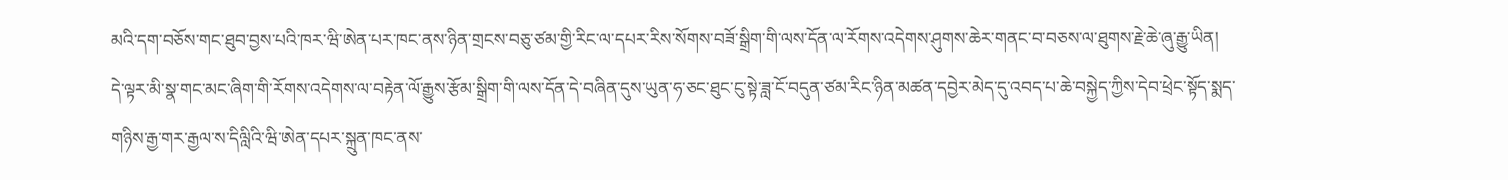མའི་དག་བཅོས་གང་ཐུབ་བྱས་པའི་ཁར་ཝི་ཨེན་པར་ཁང་ནས་ཉིན་གྲངས་བཅུ་ཙམ་གྱི་རིང་ལ་དཔར་རིས་སོགས་བཟོ་སྒྲིག་གི་ལས་དོན་ལ་རོགས་འདེགས་ཤུགས་ཆེར་གནང་བ་བཅས་ལ་ཐུགས་རྗེ་ཆེ་ཞུ་རྒྱུ་ཡིན།
དེ་ལྟར་མི་སྣ་གང་མང་ཞིག་གི་རོགས་འདེགས་ལ་བརྟེན་ལོ་རྒྱུས་རྩོམ་སྒྲིག་གི་ལས་དོན་དེ་བཞིན་དུས་ཡུན་ཧ་ཅང་ཐུང་ངུ་སྟེ་ཟླ་ངོ་བདུན་ཙམ་རིང་ཉིན་མཚན་དབྱེར་མེད་དུ་འབད་པ་ཆེ་བསྐྱེད་ཀྱིས་དེབ་ཕྲེང་སྟོད་སྨད་གཉིས་རྒྱ་གར་རྒྱལ་ས་དིལླིའི་ཝི་ཨེན་དཔར་སྐྲུན་ཁང་ནས་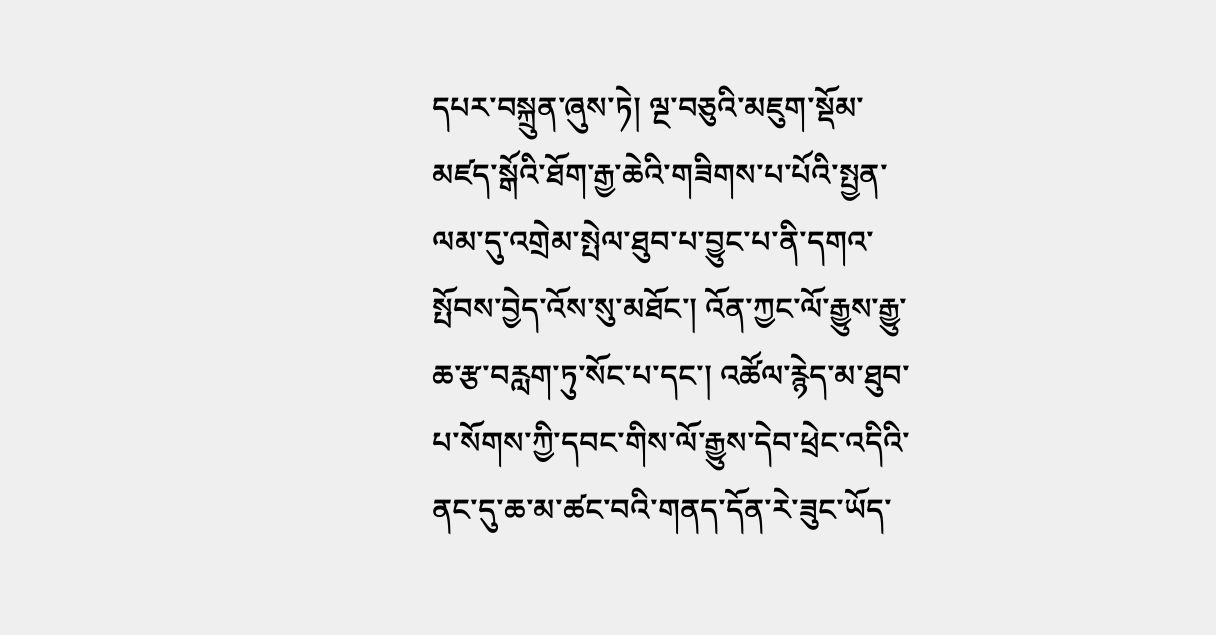དཔར་བསྐྲུན་ཞུས་ཏེ། ལྔ་བཅུའི་མཇུག་སྡོམ་མཛད་སྒོའི་ཐོག་རྒྱ་ཆེའི་གཟིགས་པ་པོའི་སྤྱན་ལམ་དུ་འགྲེམ་སྤེལ་ཐུབ་པ་བྱུང་པ་ནི་དགའ་སྤོབས་བྱེད་འོས་སུ་མཐོང་། འོན་ཀྱང་ལོ་རྒྱུས་རྒྱུ་ཆ་རྩ་བརླག་ཏུ་སོང་པ་དང་། འཚོལ་རྙེད་མ་ཐུབ་པ་སོགས་ཀྱི་དབང་གིས་ལོ་རྒྱུས་དེབ་ཕྲེང་འདིའི་ནང་དུ་ཆ་མ་ཚང་བའི་གནད་དོན་རེ་ཟུང་ཡོད་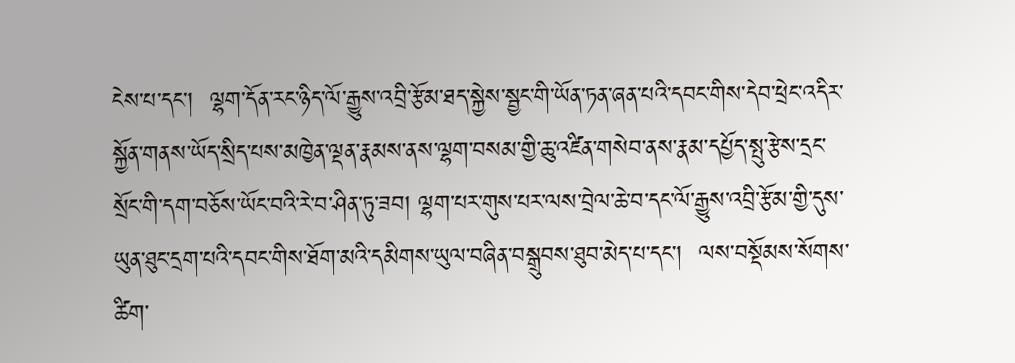ངེས་པ་དང་།  ལྷག་དོན་རང་ཉིད་ལོ་རྒྱུས་འབྲི་རྩོམ་ཐད་སྐྱེས་སྦྱང་གི་ཡོན་ཏན་ཞན་པའི་དབང་གིས་དེབ་ཕྲེང་འདིར་སྐྱོན་གནས་ཡོད་སྲིད་པས་མཁྱེན་ལྡན་རྣམས་ནས་ལྷག་བསམ་གྱི་ཆུ་འཛིན་གསེབ་ནས་རྣམ་དཔྱོད་སྤུ་རྩེས་དྲང་སྲོང་གི་དག་བཅོས་ཡོང་བའི་རེ་བ་ཤིན་ཏུ་ཟབ། ལྷག་པར་གུས་པར་ལས་བྲེལ་ཆེ་བ་དང་ལོ་རྒྱུས་འབྲི་རྩོམ་གྱི་དུས་ཡུན་ཐུང་དྲག་པའི་དབང་གིས་ཐོག་མའི་དམིགས་ཡུལ་བཞིན་བསྒྲུབས་ཐུབ་མེད་པ་དང་།  ལས་བསྡོམས་སོགས་ཚིག་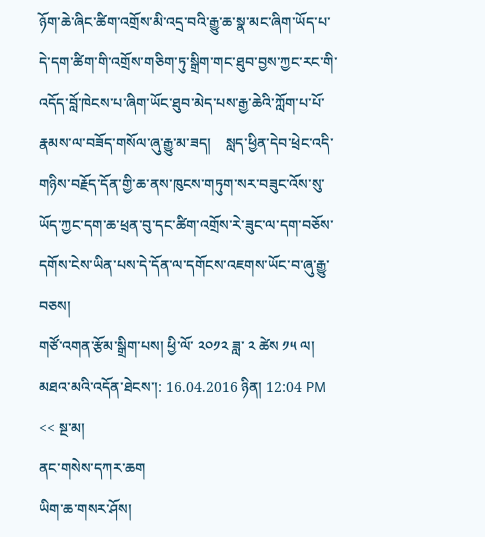ཉོག་ཆེ་ཞིང་ཚིག་འགྲོས་མི་འདྲ་བའི་རྒྱུ་ཆ་སྣ་མང་ཞིག་ཡོད་པ་དེ་དག་ཚིག་གི་འགྲོས་གཅིག་ཏུ་སྒྲིག་གང་ཐུབ་བྱས་ཀྱང་རང་གི་འདོད་བློ་ཁེངས་པ་ཞིག་ཡོང་ཐུབ་མེད་པས་རྒྱ་ཆེའི་ཀློག་པ་པོ་རྣམས་ལ་བཟོད་གསོལ་ཞུ་རྒྱུ་མ་ཟད།    སླད་ཕྱིན་དེབ་ཕྲེང་འདི་གཉིས་བརྗོད་དོན་གྱི་ཆ་ནས་ཁུངས་གཏུག་སར་བཟུང་འོས་སུ་ཡོད་ཀྱང་དག་ཆ་ཕྲན་བུ་དང་ཚིག་འགྲོས་རེ་ཟུང་ལ་དག་བཅོས་དགོས་ངེས་ཡིན་པས་དེ་དོན་ལ་དགོངས་འཇགས་ཡོང་བ་ཞུ་རྒྱུ་བཅས།
གཙོ་འགན་རྩོམ་སྒྲིག་པས། ཕྱི་ལོ་ ༢༠༡༢ ཟླ་ ༢ ཚེས ༡༥ ལ།
མཐའ་མའི་འདོན་ཐེངས་།: 16.04.2016 ཉིན། 12:04 PM
<< སྔ་མ།
ནང་གསེས་དཀར་ཆག
ཡིག་ཆ་གསར་ཤོས།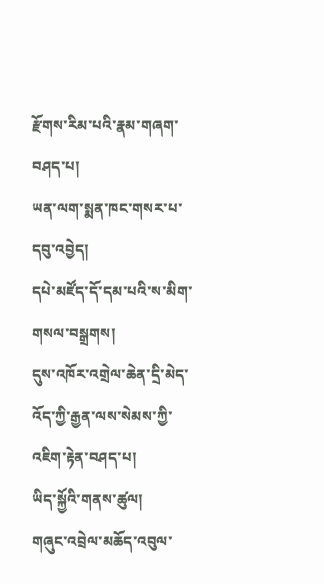རྫོགས་རིམ་པའི་རྣམ་གཞག་བཤད་པ།
ཡན་ལག་སྨན་ཁང་གསར་པ་དབུ་འབྱེད།
དཔེ་མཛོད་དོ་དམ་པའི་ས་མིག་གསལ་བསྒྲགས།
དུས་འཁོར་འགྲེལ་ཆེན་དྲི་མེད་འོད་ཀྱི་རྒྱན་ལས་སེམས་ཀྱི་འཇིག་རྟེན་བཤད་པ།
ཡིད་སྐྱོའི་གནས་ཚུལ།
གཞུང་འབྲེལ་མཆོད་འབུལ་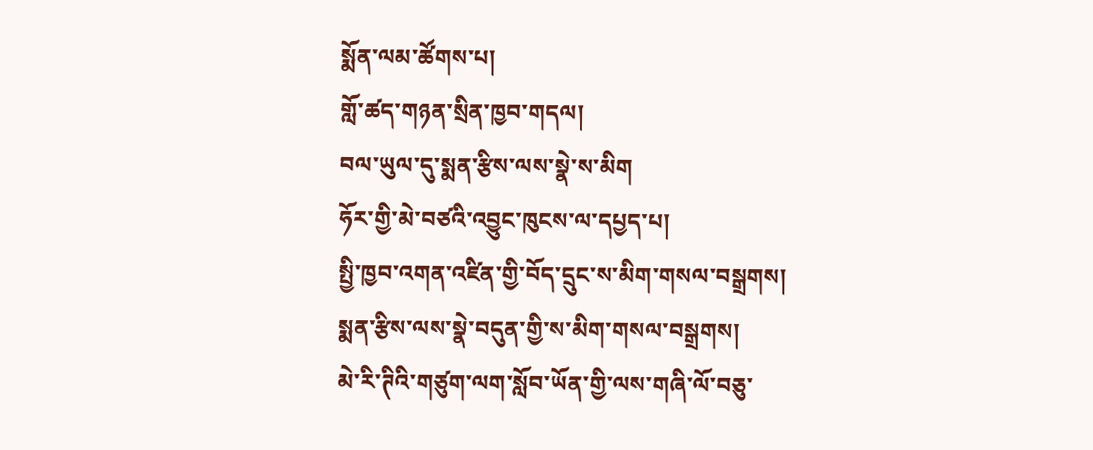སྨོན་ལམ་ཚོགས་པ།
གློ་ཚད་གཉན་སྲིན་ཁྱབ་གདལ།
བལ་ཡུལ་དུ་སྨན་རྩིས་ལས་སྣེ་ས་མིག
ཧོར་གྱི་མེ་བཙའི་འབྱུང་ཁུངས་ལ་དཔྱད་པ།
སྤྱི་ཁྱབ་འགན་འཛིན་གྱི་བོད་དྲུང་ས་མིག་གསལ་བསྒྲགས།
སྨན་རྩིས་ལས་སྣེ་བདུན་གྱི་ས་མིག་གསལ་བསྒྲགས།
མེ་རི་ཊིའི་གཙུག་ལག་སློབ་ཡོན་གྱི་ལས་གཞི་ལོ་བཅུ་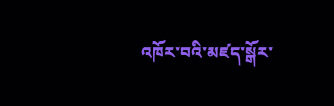འཁོར་བའི་མཛད་སྒོར་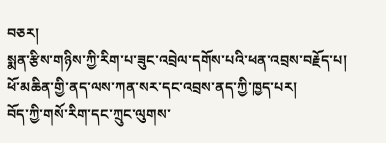བཅར།
སྨན་རྩིས་གཉིས་ཀྱི་རིག་པ་ཟུང་འབྲེལ་དགོས་པའི་ཕན་འབྲས་བརྗོད་པ།
ཕོ་མཆིན་གྱི་ནད་ལས་ཀན་སར་དང་འབྲས་ནད་ཀྱི་ཁྱད་པར།
བོད་ཀྱི་གསོ་རིག་དང་ཀྲུང་ལུགས་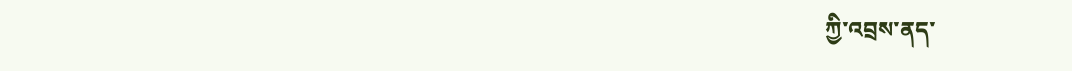ཀྱི་འབྲས་ནད་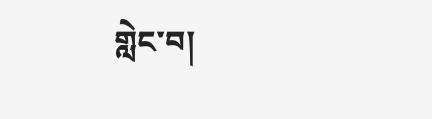གླེང་བ།